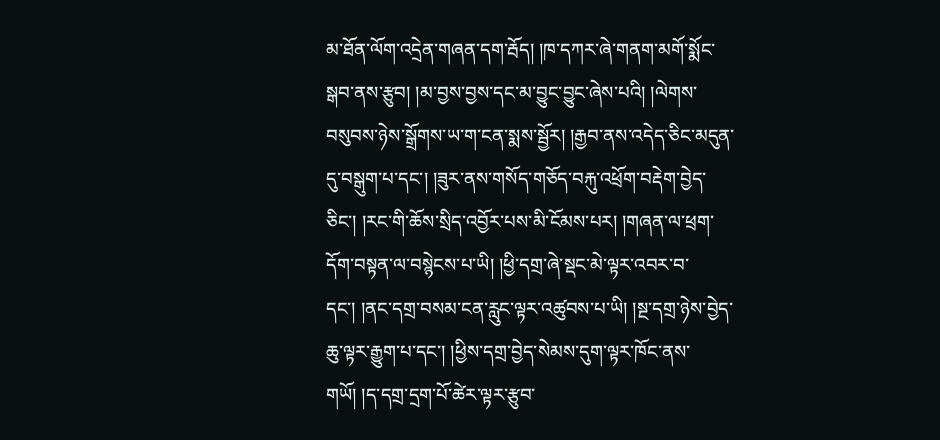མ་ཐོན་ལོག་འདྲེན་གཞན་དག་རྦོད། །ཁ་དཀར་ཞེ་གནག་མགོ་སྨོང་སྒབ་ནས་རྩུབ། །མ་བྱས་བྱས་དང་མ་བྱུང་བྱུང་ཞེས་པའི། །ལེགས་བསུབས་ཉེས་སྒྲོགས་ཡ་ག་ངན་སྨས་སྦྱོར། །རྒྱབ་ནས་འདེད་ཅིང་མདུན་དུ་བསྒུག་པ་དང་། །ཟུར་ནས་གསོད་གཅོད་བརྐུ་འཕྲོག་བརྡེག་བྱེད་ཅིང་། །རང་གི་ཆོས་སྲིད་འབྱོར་པས་མི་ངོམས་པར། །གཞན་ལ་ཕྲག་དོག་བསྟན་ལ་བསྙེངས་པ་ཡི། །ཕྱི་དགྲ་ཞེ་སྡང་མེ་ལྟར་འབར་བ་དང་། །ནང་དགྲ་བསམ་ངན་རླུང་ལྟར་འཚུབས་པ་ཡི། །སྔ་དགྲ་ཉེས་བྱེད་ཆུ་ལྟར་རྒྱུག་པ་དང་། །ཕྱིས་དགྲ་བྱེད་སེམས་དུག་ལྟར་ཁོང་ནས་གཡོ། །ད་དགྲ་དྲག་པོ་ཚེར་ལྟར་རྩུབ་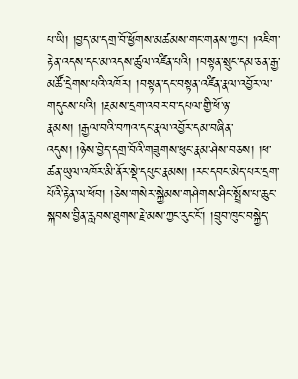པ་ཡི། །བྱད་མ་དགྲ་བོ་ཕྱོགས་མཚམས་གང་གནས་ཀྱང་། །འཇིག་རྟེན་འདས་དང་མ་འདས་ཚུལ་འཛིན་པའི། །བསྟན་སྲུང་དམ་ཅན་རྒྱ་མཚོ་དྲེགས་པའི་འཁོར། །བསྟན་དང་བསྟན་འཛིན་རྣལ་འབྱོར་ལ་གདུངས་པའི། །རྔམས་དྲག་འབར་བ་དཔལ་གྱི་ཕོ་ཉ་རྣམས། །རྒྱལ་བའི་བཀའ་དང་རྣལ་འབྱོར་དམ་བཞིན་འདུས། །ཉེས་བྱེད་དགྲ་བོའི་གཟུགས་ཕུང་རྣམ་ཤེས་བཅས། །ཕ་ཚན་ཡུལ་འཁོར་མི་ནོར་སྡེ་དཔུང་རྣམས། །རང་དབང་མེད་པར་དྲག་པོའི་རྟེན་ལ་ཕོབ། །ཅེས་གསེར་སྐྱེམས་གཤེགས་ཤིང་སྤྲོས་པ་ཆུང་སྐབས་བྱིན་རླབས་ཐུགས་རྗེ་མས་ཀྱང་རུང་ངོ་། །བྲུབ་ཁུང་བསྐྱེད་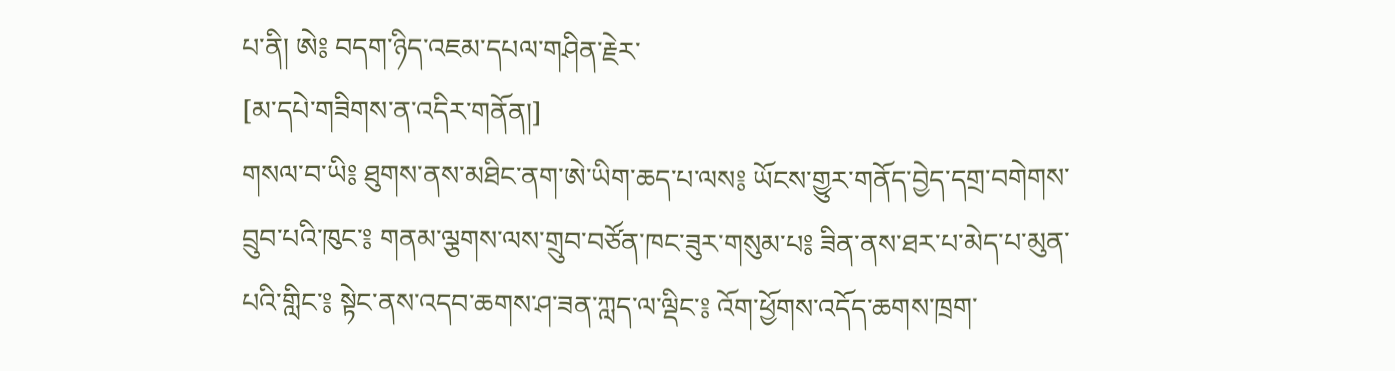པ་ནི། ཨེ༔ བདག་ཉིད་འཇམ་དཔལ་གཤིན་རྗེར་
[མ་དཔེ་གཟིགས་ན་འདིར་གནོན།]
གསལ་བ་ཡི༔ ཐུགས་ནས་མཐིང་ནག་ཨེ་ཡིག་ཆད་པ་ལས༔ ཡོངས་གྱུར་གནོད་བྱེད་དགྲ་བགེགས་བྲུབ་པའི་ཁུང་༔ གནམ་ལྕགས་ལས་གྲུབ་བཙོན་ཁང་ཟུར་གསུམ་པ༔ ཟིན་ནས་ཐར་པ་མེད་པ་མུན་པའི་གླིང་༔ སྟེང་ནས་འདབ་ཆགས་ཤ་ཟན་ཀླད་ལ་ལྡིང་༔ འོག་ཕྱོགས་འདོད་ཆགས་ཁྲག་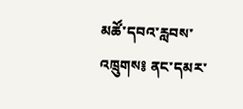མཚོ་དབའ་རླབས་འཁྲུགས༔ ནང་དམར་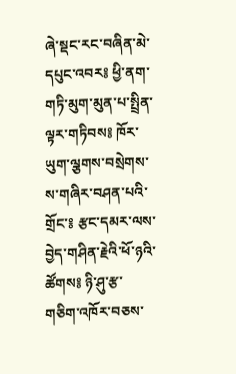ཞེ་སྡང་རང་བཞིན་མེ་དཔུང་འབར༔ ཕྱི་ནག་གཏི་མུག་མུན་པ་སྤྲིན་ལྟར་གཏིབས༔ ཁོར་ཡུག་ལྕགས་བསྲེགས་ས་གཞིར་བཤན་པའི་གྲོང་༔ རྩང་དམར་ལས་བྱེད་གཤིན་རྗེའི་ཕོ་ཉའི་ཚོགས༔ ཉི་ཤུ་རྩ་གཅིག་འཁོར་བཅས་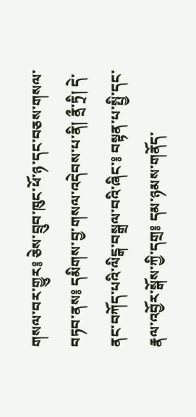གསལ་བར་གྱུར༔ ཅེས་བྲུབ་ཁུང་ཕོ་ཉ་དང་བཅས་གསལ་བཏབ་ནས༔ དམིགས་བྱ་གསལ་འདེབས་པ་ནི། ནྲྀ་ཏྲི། དེ་ནང་བཀོད་པའི་ལིངྒ་བསྒྲལ་བའི་ཞིང་༔ བསྟན་པ་སྤྱི་དང་རྣལ་འབྱོར་སྒོས་ཀྱི་དགྲ༔ དམ་ཉམས་གནོད་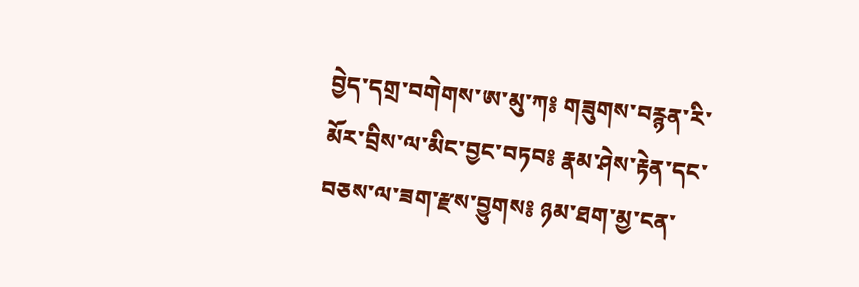བྱེད་དགྲ་བགེགས་ཨ་མུ་ཀ༔ གཟུགས་བརྙན་རི་མོར་བྲིས་ལ་མིང་བྱང་བཏབ༔ རྣམ་ཤེས་རྟེན་དང་བཅས་ལ་ཟག་རྫས་བྱུགས༔ ཉམ་ཐག་མྱ་ངན་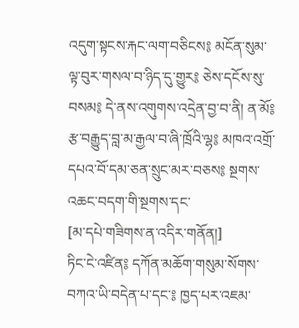འདུག་སྟངས་རྐང་ལག་བཅིངས༔ མངོན་སུམ་ལྟ་བུར་གསལ་བ་ཉིད་དུ་གྱུར༔ ཅེས་དངོས་སུ་བསམ༔ དེ་ནས་འགུགས་འདྲེན་བྱ་བ་ནི། ན་མོ༔ རྩ་བརྒྱུད་བླ་མ་རྒྱལ་བ་ཞི་ཁྲོའི་ལྷ༔ མཁའ་འགྲོ་དཔའ་བོ་དམ་ཅན་སྲུང་མར་བཅས༔ སྔགས་འཆང་བདག་གི་སྔགས་དང་
[མ་དཔེ་གཟིགས་ན་འདིར་གནོན།]
ཏིང་ངེ་འཛིན༔ དཀོན་མཆོག་གསུམ་སོགས་བཀའ་ཡི་བདེན་པ་དང་༔ ཁྱད་པར་འཇམ་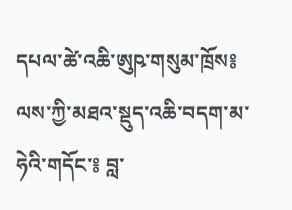དཔལ་ཚེ་འཆི་ཨུཥ་གསུམ་ཁྲོས༔ ལས་ཀྱི་མཐའ་སྡུད་འཆི་བདག་མ་ཧེའི་གདོང་༔ བླ་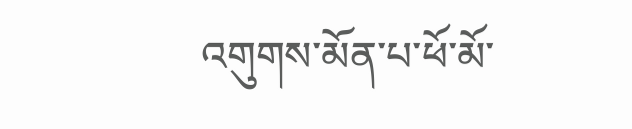འགུགས་མོན་པ་ཕོ་མོ་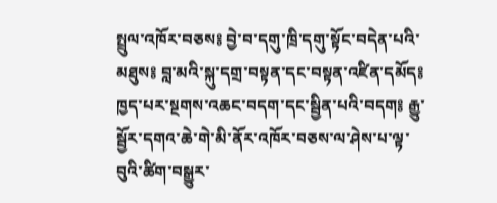སྤྲུལ་འཁོར་བཅས༔ བྱེ་བ་དགུ་ཁྲི་དགུ་སྟོང་བདེན་པའི་མཐུས༔ བླ་མའི་སྐུ་དགྲ་བསྟན་དང་བསྟན་འཛིན་དམོད༔ ཁྱད་པར་སྔགས་འཆང་བདག་དང་སྦྱིན་པའི་བདག༔ རྒྱུ་སྦྱོར་དགའ་ཆེ་གེ་མི་ནོར་འཁོར་བཅས་ལ་ཤེས་པ་ལྟ་བུའི་ཚིག་བསྒྱུར་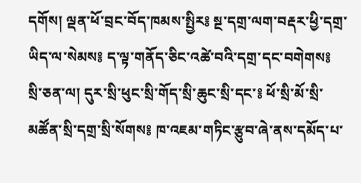དགོས། ལྡན་ཕོ་བྲང་བོད་ཁམས་སྤྱིར༔ སྔ་དགྲ་ལག་བརྡར་ཕྱི་དགྲ་ཡིད་ལ་སེམས༔ ད་ལྟ་གནོད་ཅིང་འཚེ་བའི་དགྲ་དང་བགེགས༔ སྲི་ཅན་ལ། དུར་སྲི་ཕུང་སྲི་གོད་སྲི་ཆུང་སྲི་དང་༔ ཕོ་སྲི་མོ་སྲི་མཚོན་སྲི་དགྲ་སྲི་སོགས༔ ཁ་འཇམ་གཏིང་རྩུབ་ཞེ་ནས་དམོད་པ་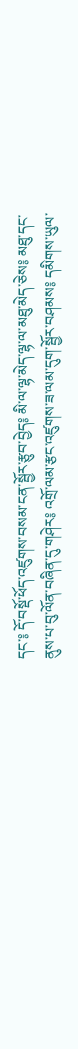དང་༔ དོ་བསྡོ་ཕོད་འཛུགས་བསམ་ངན་སྦྱོར་རྩུབ་བྱེད༔ མི་ལ་ལྷ་མེད་ལྷ་ལ་མཐུ་མེད་ཅེས༔ མཐུ་དང་ནུས་པ་བུ་ལོན་བཞིན་དུ་གཤེར༔ འགྲོ་ལམ་རྩང་འཛུགས་ཟ་ལམ་དུག་སྦྱོར་བཤམས༔ དམིགས་ཡུལ་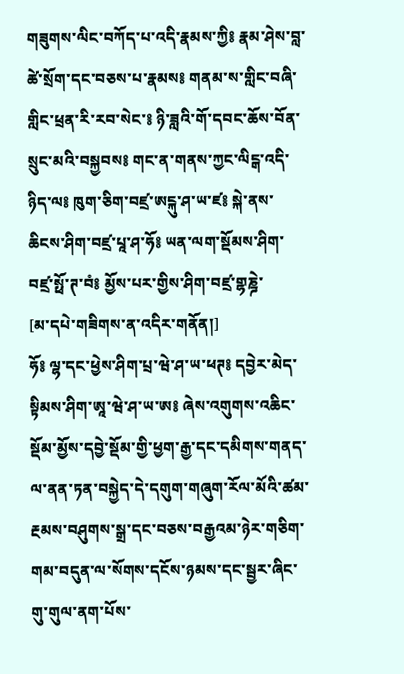གཟུགས་ལིང་བཀོད་པ་འདི་རྣམས་ཀྱི༔ རྣམ་ཤེས་བླ་ཚེ་སྲོག་དང་བཅས་པ་རྣམས༔ གནམ་ས་གླིང་བཞི་གླིང་ཕྲན་རི་རབ་སེང་༔ ཉི་ཟླའི་གོ་དབང་ཆོས་བོན་སྲུང་མའི་བསྐྱབས༔ གང་ན་གནས་ཀྱང་ལིངྒ་འདི་ཉིད་ལ༔ ཁུག་ཅིག་བཛྲ་ཨངྐུ་ཤ་ཡ་ཛ༔ སྐེ་ནས་ཆིངས་ཤིག་བཛྲ་པཱ་ཤ་ཧོ༔ ཡན་ལག་སྡོམས་ཤིག་བཛྲ་སྥོ་ཊ་བཾ༔ མྱོས་པར་གྱིས་ཤིག་བཛྲ་གྷཎྜེ་
[མ་དཔེ་གཟིགས་ན་འདིར་གནོན།]
ཧོ༔ ལྷ་དང་ཕྱེས་ཤིག་པྲ་ཝེ་ཤ་ཡ་ཕཊ༔ དབྱེར་མེད་སྟིམས་ཤིག་ཨཱ་ཝེ་ཤ་ཡ་ཨ༔ ཞེས་འགུགས་འཆིང་སྡོམ་མྱོས་དབྱེ་སྡོམ་གྱི་ཕྱག་རྒྱ་དང་དམིགས་གནད་ལ་ནན་ཏན་བསྐྱེད་དེ་དགུག་གཞུག་རོལ་མོའི་ཚམ་རྔམས་བཤུགས་སྒྲ་དང་བཅས་བརྒྱའམ་ཉེར་གཅིག་གམ་བདུན་ལ་སོགས་དངོས་ཉམས་དང་སྦྱར་ཞིང་གུ་གུལ་ནག་པོས་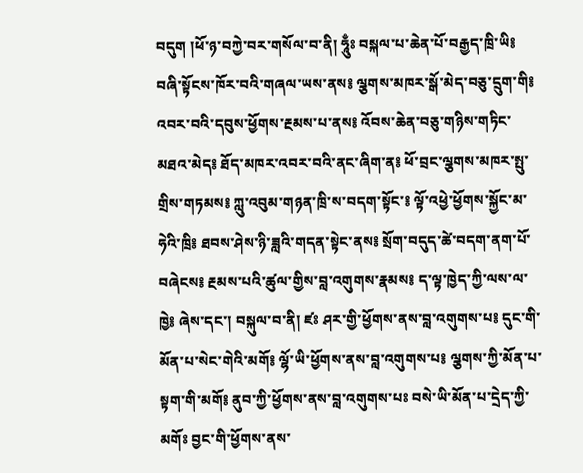བདུག །ཕོ་ཉ་བཀྱེ་བར་གསོལ་བ་ནི། ཧཱུྃཿ བསྐལ་པ་ཆེན་པོ་བརྒྱད་ཁྲི་ཡི༔ བཞི་སྟོངས་ཁོར་བའི་གཞལ་ཡས་ནས༔ ལྕགས་མཁར་སྒོ་མེད་བཅུ་དྲུག་གི༔ འབར་བའི་དབུས་ཕྱོགས་རྔམས་པ་ནས༔ འོབས་ཆེན་བཅུ་གཉིས་གཏིང་མཐའ་མེད༔ ཐོད་མཁར་འབར་བའི་ནང་ཞིག་ན༔ ཕོ་བྲང་ལྕགས་མཁར་སྤུ་གྲིས་གཏམས༔ ཀླུ་འབུམ་གཉན་ཁྲི་ས་བདག་སྟོང་༔ ལྟོ་འཕྱེ་ཕྱོགས་སྐྱོང་མ་ཧེའི་ཁྲི༔ ཐབས་ཤེས་ཉི་ཟླའི་གདན་སྟེང་ནས༔ སྲོག་བདུད་ཚེ་བདག་ནག་པོ་བཞེངས༔ རྔམས་པའི་ཚུལ་གྱིས་བླ་འགུགས་རྣམས༔ ད་ལྟ་ཁྱེད་ཀྱི་ལས་ལ་ཁྱེ༔ ཞེས་དང་། བསྐུལ་བ་ནི། ཛཿ ཤར་གྱི་ཕྱོགས་ནས་བླ་འགུགས་པ༔ དུང་གི་མོན་པ་སེང་གེའི་མགོ༔ ལྷོ་ཡི་ཕྱོགས་ནས་བླ་འགུགས་པ༔ ལྕགས་ཀྱི་མོན་པ་སྟག་གི་མགོ༔ ནུབ་ཀྱི་ཕྱོགས་ནས་བླ་འགུགས་པཿ བསེ་ཡི་མོན་པ་དྲེད་ཀྱི་མགོཿ བྱང་གི་ཕྱོགས་ནས་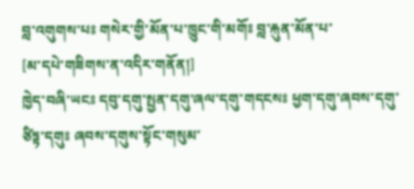བླ་འགུགས་པཿ གསེར་གྱི་མོན་པ་ཁྱུང་གི་མགོཿ བླ་རྐུན་མོན་པ་
[མ་དཔེ་གཟིགས་ན་འདིར་གནོན།]
ཁྱེད་བཞི་ཡངཿ དབུ་དགུ་སྤྱན་དགུ་ཞལ་དགུ་གདངསཿ ཕྱག་དགུ་ཞབས་དགུ་ཙིཏྟ་དགུཿ ཞབས་དགུས་སྟོང་གསུམ་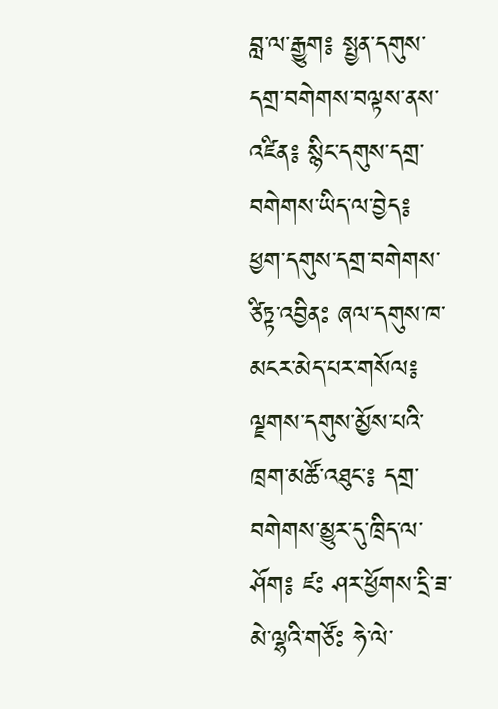བླ་ལ་རྒྱུག༔ སྤྱན་དགུས་དགྲ་བགེགས་བལྟས་ནས་འཛིན༔ སྙིང་དགུས་དགྲ་བགེགས་ཡིད་ལ་བྱེད༔ ཕྱག་དགུས་དགྲ་བགེགས་ཙིཏྟ་འབྱིནཿ ཞལ་དགུས་ཁ་མངར་མེད་པར་གསོལ༔ ལྗགས་དགུས་མྱོས་པའི་ཁྲག་མཚོ་འཐུང་༔ དགྲ་བགེགས་མྱུར་དུ་ཁྲིད་ལ་ཤོག༔ ཛཿ ཤར་ཕྱོགས་དྲི་ཟ་མེ་ལྷའི་གཙོཿ ཧེ་ལེ་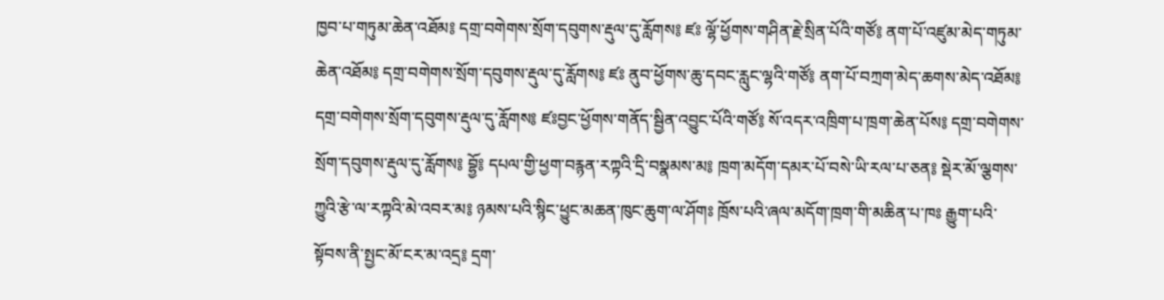ཁྱབ་པ་གཏུམ་ཆེན་འཐོམ༔ དགྲ་བགེགས་སྲོག་དབུགས་རྡུལ་དུ་རློགས༔ ཛཿ ལྷོ་ཕྱོགས་གཤིན་རྗེ་སྲིན་པོའི་གཙོ༔ ནག་པོ་འཛུམ་མེད་གཏུམ་ཆེན་འཐོམ༔ དགྲ་བགེགས་སྲོག་དབུགས་རྡུལ་དུ་རློགས༔ ཛཿ ནུབ་ཕྱོགས་ཆུ་དབང་རླུང་ལྷའི་གཙོ༔ ནག་པོ་བཀྲག་མེད་ཆགས་མེད་འཐོམ༔ དགྲ་བགེགས་སྲོག་དབུགས་རྡུལ་དུ་རློགས༔ ཛཿབྱང་ཕྱོགས་གནོད་སྦྱིན་འབྱུང་པོའི་གཙོ༔ སོ་འདར་འཁྲིག་པ་ཁྲག་ཆེན་པོས༔ དགྲ་བགེགས་སྲོག་དབུགས་རྡུལ་དུ་རློགས༔ བྷྱོ༔ དཔལ་གྱི་ཕྱག་བརྙན་རཀྟའི་དྲི་བསྣམས་མ༔ ཁྲག་མདོག་དམར་པོ་བསེ་ཡི་རལ་པ་ཅན༔ སྡེར་མོ་ལྕགས་ཀྱུའི་རྩེ་ལ་རཀྟའི་མེ་འབར་མ༔ ཉམས་པའི་སྙིང་ཕྱུང་མཆན་ཁུང་ཆུག་ལ་ཤོགཿ ཁྲོས་པའི་ཞལ་མདོག་ཁྲག་གི་མཆིན་པ་ཁཿ རྒྱུག་པའི་སྟོབས་ནི་སྤྱང་མོ་ངར་མ་འདྲ༔ དྲག་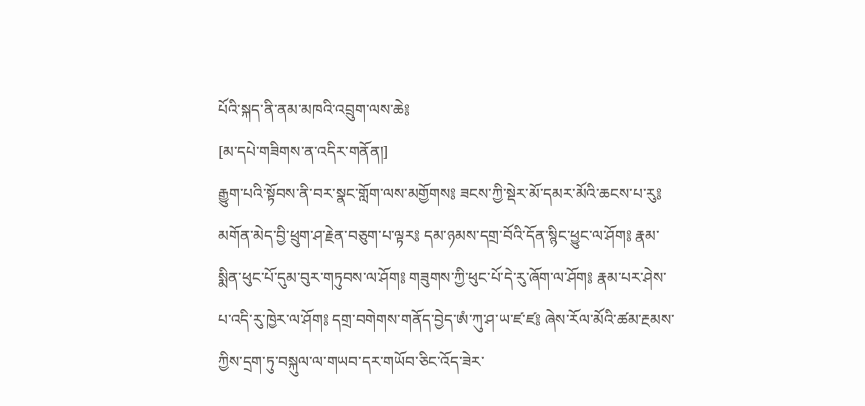པོའི་སྐད་ནི་ནམ་མཁའི་འབྲུག་ལས་ཆེ༔
[མ་དཔེ་གཟིགས་ན་འདིར་གནོན།]
རྒྱུག་པའི་སྟོབས་ནི་བར་སྣང་གློག་ལས་མགྱོགས༔ ཟངས་ཀྱི་སྡེར་མོ་དམར་མོའི་ཆངས་པ་རུ༔ མགོན་མེད་བྱི་ཕྲུག་ཤ་རྗེན་བཅུག་པ་ལྟར༔ དམ་ཉམས་དགྲ་བོའི་དོན་སྙིང་ཕྱུང་ལ་ཤོག༔ རྣམ་སྨིན་ཕུང་པོ་དུམ་བུར་གཏུབས་ལ་ཤོག༔ གཟུགས་ཀྱི་ཕུང་པོ་དེ་རུ་ཞོག་ལ་ཤོག༔ རྣམ་པར་ཤེས་པ་འདི་རུ་ཁྱེར་ལ་ཤོག༔ དགྲ་བགེགས་གནོད་བྱེད་ཨཾ་ཀུ་ཤ་ཡ་ཛ་ཛ༔ ཞེས་རོལ་མོའི་ཚམ་རྔམས་ཀྱིས་དྲག་ཏུ་བསྐུལ་ལ་གཡབ་དར་གཡོབ་ཅིང་འོད་ཟེར་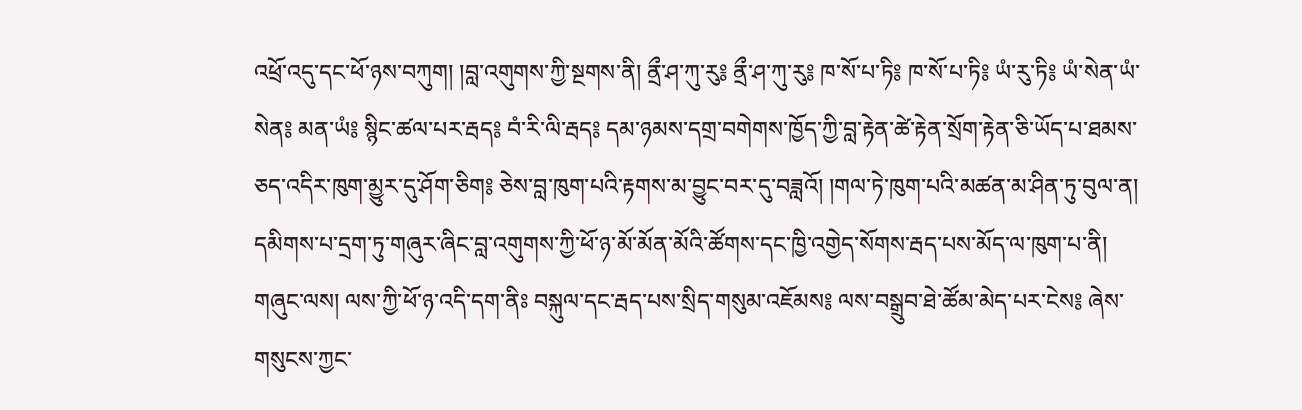འཕྲོ་འདུ་དང་ཕོ་ཉས་བཀུག། །བླ་འགུགས་ཀྱི་སྔགས་ནི། ནྲྀ་ཤ་ཀུ་རུ༔ ནྲྀ་ཤ་ཀུ་རུ༔ ཁ་སོ་པ་ཏི༔ ཁ་སོ་པ་ཏི༔ ཡཾ་རུ་ཏི༔ ཡཾ་སེན་ཡཾ་སེན༔ མན་ཡཾ༔ སྙིང་ཚལ་པར་རྦད༔ བཾ་རི་ལི་རྦད༔ དམ་ཉམས་དགྲ་བགེགས་ཁྱོད་ཀྱི་བླ་རྟེན་ཚེ་རྟེན་སྲོག་རྟེན་ཅི་ཡོད་པ་ཐམས་ཅད་འདིར་ཁུག་མྱུར་དུ་ཤོག་ཅིག༔ ཅེས་བླ་ཁུག་པའི་རྟགས་མ་བྱུང་བར་དུ་བཟླའོ། །གལ་ཏེ་ཁུག་པའི་མཚན་མ་ཤིན་ཏུ་བུལ་ན། དམིགས་པ་དྲག་ཏུ་གཞུར་ཞིང་བླ་འགུགས་ཀྱི་ཕོ་ཉ་མོ་མོན་མོའི་ཚོགས་དང་ཁྱི་འགྱེད་སོགས་རྦད་པས་མོད་ལ་ཁུག་པ་ནི། གཞུང་ལས། ལས་ཀྱི་ཕོ་ཉ་འདི་དག་ནིཿ བསྐུལ་དང་རྦད་པས་སྲིད་གསུམ་འཇོམས༔ ལས་བསྒྲུབ་ཐེ་ཚོམ་མེད་པར་ངེས༔ ཞེས་གསུངས་ཀྱང་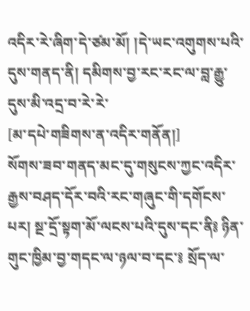འདིར་རེ་ཞིག་དེ་ཙམ་མོ། །དེ་ཡང་འགུགས་པའི་དུས་གནད་ནི། དམིགས་བྱ་རང་རང་ལ་བླ་རྒྱུ་དུས་མི་འདྲ་བ་རེ་རེ་
[མ་དཔེ་གཟིགས་ན་འདིར་གནོན།]
སོགས་ཟབ་གནད་མང་དུ་གསུངས་ཀྱང་འདིར་རྒྱས་བཤད་དོར་བའི་རང་གཞུང་གི་དགོངས་པར། སྔ་དྲོ་སྟག་མོ་ལངས་པའི་དུས་དང་ནི༔ ཉིན་གུང་ཁྱིམ་བྱ་གདང་ལ་ཉལ་བ་དང་༔ སྲོད་ལ་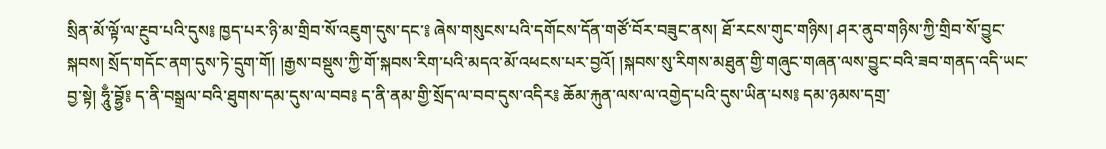སྲིན་མོ་ལྟོ་ལ་རྔུབ་པའི་དུས༔ ཁྱད་པར་ཉི་མ་གྲིབ་སོ་འཇུག་དུས་དང་༔ ཞེས་གསུངས་པའི་དགོངས་དོན་གཙོ་བོར་བཟུང་ནས། ཐོ་རངས་གུང་གཉིས། ཤར་ནུབ་གཉིས་ཀྱི་གྲིབ་སོ་བྱུང་སྐབས། སྲོད་གདོང་ནག་དུས་ཏེ་དྲུག་གོ། །རྒྱས་བསྡུས་ཀྱི་གོ་སྐབས་རིག་པའི་མདའ་མོ་འཕངས་པར་བྱའོ། །སྐབས་སུ་རིགས་མཐུན་གྱི་གཞུང་གཞན་ལས་བྱུང་བའི་ཟབ་གནད་འདི་ཡང་བྱ་སྟེ། ཧཱུྃ་བྷྱོ༔ ད་ནི་བསྒྲལ་བའི་ཐུགས་དམ་དུས་ལ་བབ༔ ད་ནི་ནམ་གྱི་སྲོད་ལ་བབ་དུས་འདིར༔ ཆོམ་རྐུན་ལས་ལ་འགྱེད་པའི་དུས་ཡིན་པས༔ དམ་ཉམས་དགྲ་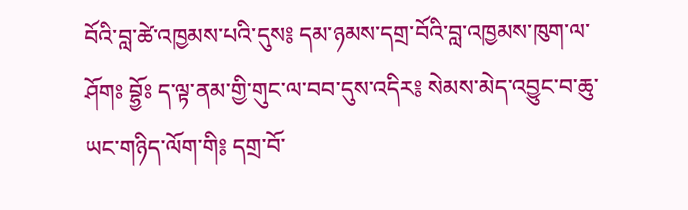བོའི་བླ་ཚེ་འཁྱམས་པའི་དུས༔ དམ་ཉམས་དགྲ་བོའི་བླ་འཁྱམས་ཁུག་ལ་ཤོགཿ བྷྱོཿ ད་ལྟ་ནམ་གྱི་གུང་ལ་བབ་དུས་འདིར༔ སེམས་མེད་འབྱུང་བ་ཆུ་ཡང་གཉིད་ལོག་གི༔ དགྲ་བོ་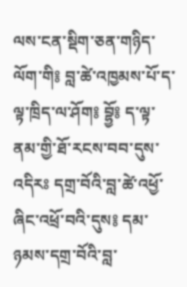ལས་ངན་སྡིག་ཅན་གཉིད་ལོག་གི༔ བླ་ཚེ་འཁྱམས་པོ་ད་ལྟ་ཁྲིད་ལ་ཤོག༔ བྷྱོ༔ ད་ལྟ་ནམ་གྱི་ཐོ་རངས་བབ་དུས་འདིརཿ དགྲ་བོའི་བླ་ཚེ་འཕྱོ་ཞིང་འཕྲོ་བའི་དུས༔ དམ་ཉམས་དགྲ་བོའི་བླ་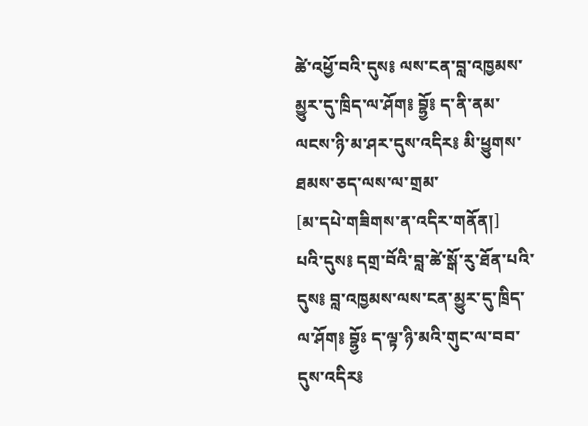ཚེ་འཕྱོ་བའི་དུས༔ ལས་ངན་བླ་འཁྱམས་མྱུར་དུ་ཁྲིད་ལ་ཤོག༔ བྷྱོ༔ ད་ནི་ནམ་ལངས་ཉི་མ་ཤར་དུས་འདིར༔ མི་ཕྱུགས་ཐམས་ཅད་ལས་ལ་གྲམ་
[མ་དཔེ་གཟིགས་ན་འདིར་གནོན།]
པའི་དུས༔ དགྲ་བོའི་བླ་ཚེ་སྒོ་རུ་ཐོན་པའི་དུས༔ བླ་འཁྱམས་ལས་ངན་མྱུར་དུ་ཁྲིད་ལ་ཤོག༔ བྷྱོཿ ད་ལྟ་ཉི་མའི་གུང་ལ་བབ་དུས་འདིར༔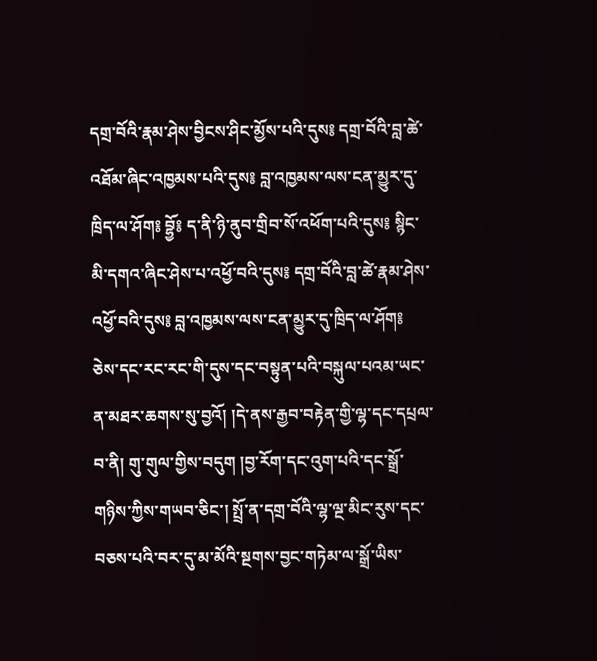དགྲ་བོའི་རྣམ་ཤེས་བྱིངས་ཤིང་མྱོས་པའི་དུས༔ དགྲ་བོའི་བླ་ཚེ་འཐོམ་ཞིང་འཁྱམས་པའི་དུས༔ བླ་འཁྱམས་ལས་ངན་མྱུར་དུ་ཁྲིད་ལ་ཤོག༔ བྷྱོ༔ ད་ནི་ཉི་ནུབ་གྲིབ་སོ་འཕོག་པའི་དུས༔ སྙིང་མི་དགའ་ཞིང་ཤེས་པ་འཕྱོ་བའི་དུས༔ དགྲ་བོའི་བླ་ཚེ་རྣམ་ཤེས་འཕྱོ་བའི་དུས༔ བླ་འཁྱམས་ལས་ངན་མྱུར་དུ་ཁྲིད་ལ་ཤོག༔ ཅེས་དང་རང་རང་གི་དུས་དང་བསྟུན་པའི་བསྐུལ་པའམ་ཡང་ན་མཐར་ཆགས་སུ་བྱའོ། །དེ་ནས་རྒྱབ་བརྟེན་གྱི་ལྷ་དང་དཔྲལ་བ་ནི། གུ་གུལ་གྱིས་བདུག །བྱ་རོག་དང་འུག་པའི་དང་སྒྲོ་གཉིས་ཀྱིས་གཡབ་ཅིང་། སྤྲོ་ན་དགྲ་བོའི་ལྷ་ལྔ་མིང་རུས་དང་བཅས་པའི་བར་དུ་མ་མོའི་སྔགས་བྱང་གཏེམ་ལ་སྒྲོ་ཡིས་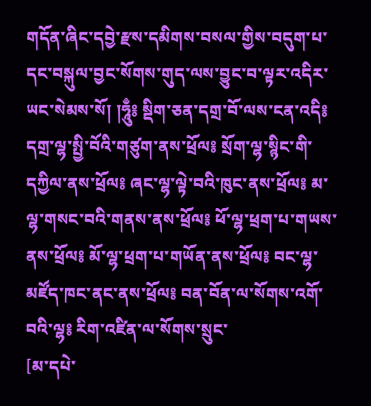གདོན་ཞིང་དབྱེ་རྫས་དམིགས་བསལ་གྱིས་བདུག་པ་དང་བསྐུལ་བྱང་སོགས་གུད་ལས་བྱུང་བ་ལྟར་འདིར་ཡང་སེམས་སོ། །ཧཱུྃ༔ སྡིག་ཅན་དགྲ་བོ་ལས་ངན་འདི༔ དགྲ་ལྷ་སྤྱི་བོའི་གཙུག་ནས་ཕྲོལ༔ སྲོག་ལྷ་སྙིང་གི་དཀྱིལ་ནས་ཕྲོལ༔ ཞང་ལྷ་ལྟེ་བའི་ཁུང་ནས་ཕྲོལ༔ མ་ལྷ་གསང་བའི་གནས་ནས་ཕྲོལ༔ ཕོ་ལྷ་ཕྲག་པ་གཡས་ནས་ཕྲོལ༔ མོ་ལྷ་ཕྲག་པ་གཡོན་ནས་ཕྲོལ༔ བང་ལྷ་མཛོད་ཁང་ནང་ནས་ཕྲོལ༔ བན་བོན་ལ་སོགས་འགོ་བའི་ལྷ༔ རིག་འཛིན་ལ་སོགས་སྲུང་
[མ་དཔེ་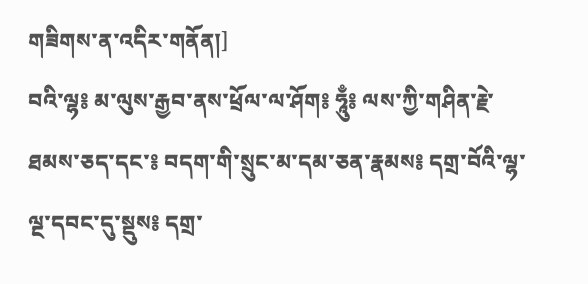གཟིགས་ན་འདིར་གནོན།]
བའི་ལྷ༔ མ་ལུས་རྒྱབ་ནས་ཕྲོལ་ལ་ཤོག༔ ཧཱུྃ༔ ལས་ཀྱི་གཤིན་རྗེ་ཐམས་ཅད་དང་༔ བདག་གི་སྲུང་མ་དམ་ཅན་རྣམས༔ དགྲ་བོའི་ལྷ་ལྔ་དབང་དུ་སྡུས༔ དགྲ་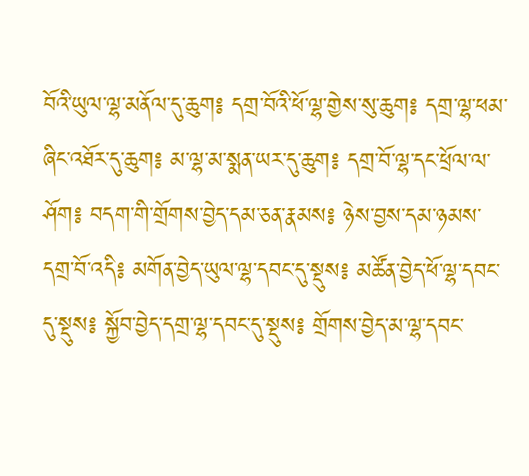བོའི་ཡུལ་ལྷ་མནོལ་དུ་ཆུག༔ དགྲ་བོའི་ཕོ་ལྷ་གྱེས་སུ་ཆུག༔ དགྲ་ལྷ་ཕམ་ཞིང་འཐོར་དུ་ཆུག༔ མ་ལྷ་མ་སྨན་ཡར་དུ་ཆུག༔ དགྲ་བོ་ལྷ་དང་ཕྲོལ་ལ་ཤོག༔ བདག་གི་གྲོགས་བྱེད་དམ་ཅན་རྣམས༔ ཉེས་བྱས་དམ་ཉམས་དགྲ་བོ་འདི༔ མགོན་བྱེད་ཡུལ་ལྷ་དབང་དུ་སྡུས༔ མཚོན་བྱེད་ཕོ་ལྷ་དབང་དུ་སྡུས༔ སྐྱོབ་བྱེད་དགྲ་ལྷ་དབང་དུ་སྡུས༔ གྲོགས་བྱེད་མ་ལྷ་དབང་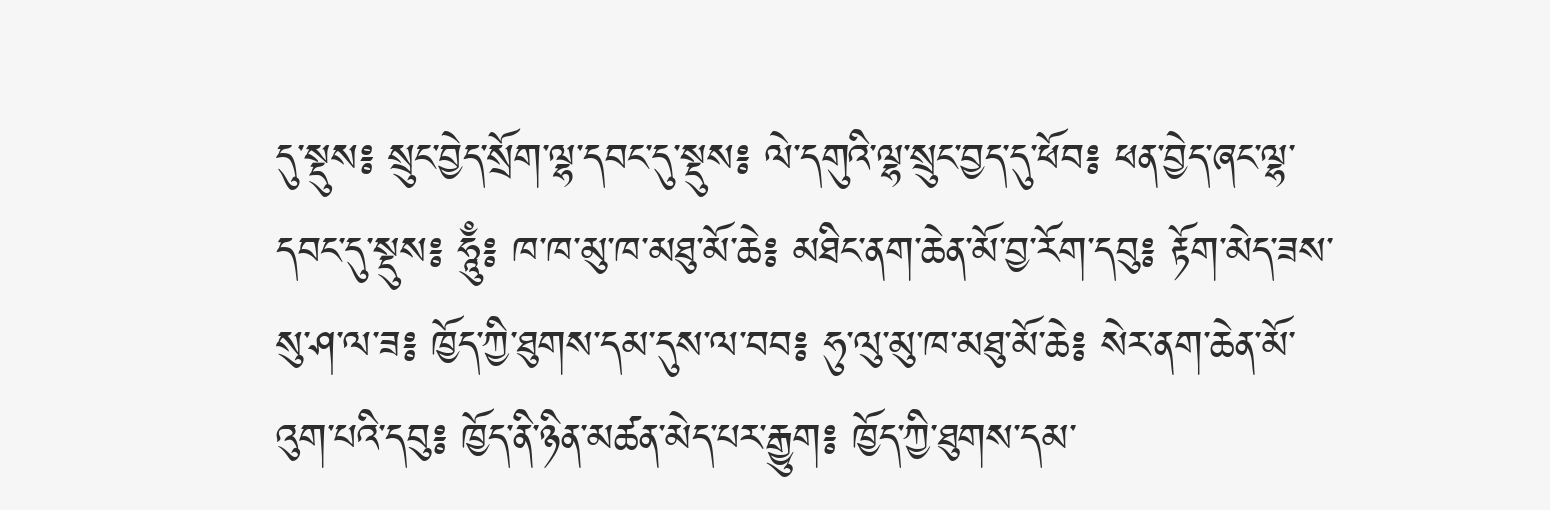དུ་སྡུས༔ སྲུང་བྱེད་སྲོག་ལྷ་དབང་དུ་སྡུས༔ ལེ་དགུའི་ལྷ་སྲུང་བྱད་དུ་ཕོབ༔ ཕན་བྱེད་ཞང་ལྷ་དབང་དུ་སྡུས༔ ཧཱུྃ༔ ཁ་ཁ་མུ་ཁ་མཐུ་མོ་ཆེ༔ མཐིང་ནག་ཆེན་མོ་བྱ་རོག་དབུ༔ རྟོག་མེད་ཟས་སུ་ཤ་ལ་ཟ༔ ཁྱོད་ཀྱི་ཐུགས་དམ་དུས་ལ་བབ༔ ཧུ་ལུ་མུ་ཁ་མཐུ་མོ་ཆེ༔ སེར་ནག་ཆེན་མོ་འུག་པའི་དབུ༔ ཁྱོད་ནི་ཉིན་མཚན་མེད་པར་རྒྱུག༔ ཁྱོད་ཀྱི་ཐུགས་དམ་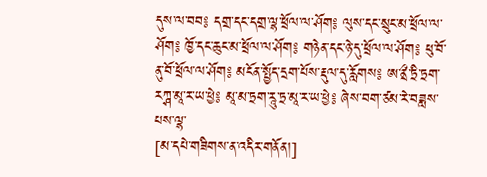དུས་ལ་བབ༔ དགྲ་དང་དགྲ་ལྷ་ཕྲོལ་ལ་ཤོག༔ ལུས་དང་སྲུང་མ་ཕྲོལ་ལ་ཤོག༔ ཁྱོ་དང་ཆུང་མ་ཕྲོལ་ལ་ཤོག༔ གཉེན་དང་ཉེ་དུ་ཕྲོལ་ལ་ཤོག༔ ཕུ་བོ་ནུ་བོ་ཕྲོལ་ལ་ཤོག༔ མངོན་སྤྱོད་དྲག་པོས་རྡུལ་དུ་རློགས༔ ཨ་ནྲྀ་ཏྲི་ཏྲག་རཀྴ་མཱ་ར་ཡ་ཕྱེ༔ མཱ་མ་ཏྲག་རཱུ་ཏྲ་མཱ་ར་ཡ་ཕྱེ༔ ཞེས་བག་ཙམ་རེ་བཟླས་པས་ལྷ་
[མ་དཔེ་གཟིགས་ན་འདིར་གནོན།]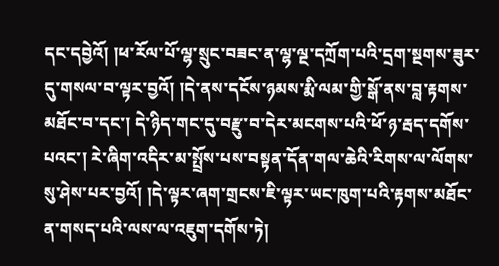དང་དབྱེའོ། །ཕ་རོལ་པོ་ལྷ་སྲུང་བཟང་ན་ལྷ་ལྔ་དཀྲོག་པའི་དྲག་སྔགས་ཟུར་དུ་གསལ་བ་ལྟར་བྱའོ། །དེ་ནས་དངོས་ཉམས་རྨི་ལམ་གྱི་སྒོ་ནས་བླ་རྟགས་མཐོང་བ་དང་། དེ་ཉིད་གང་དུ་བརྫུ་བ་དེར་མངགས་པའི་ཕོ་ཉ་རྦད་དགོས་པའང་། རེ་ཞིག་འདིར་མ་སྤྲོས་པས་བསྟན་དོན་གལ་ཆེའི་རིགས་ལ་ལོགས་སུ་ཤེས་པར་བྱའོ། །དེ་ལྟར་ཞག་གྲངས་ཇི་ལྟར་ཡང་ཁུག་པའི་རྟགས་མཐོང་ན་གསད་པའི་ལས་ལ་འཇུག་དགོས་ཏེ།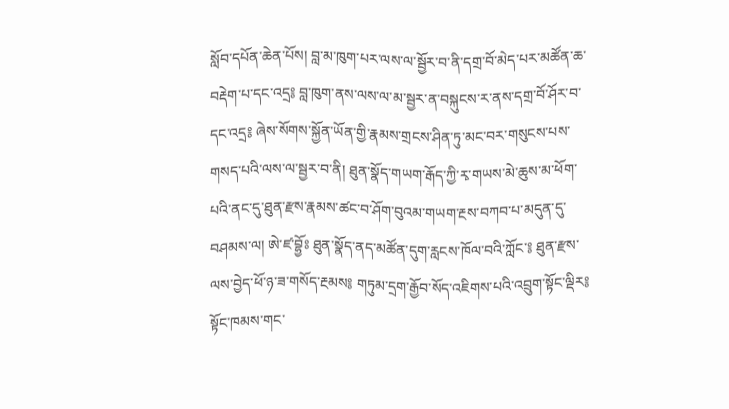སློབ་དཔོན་ཆེན་པོས། བླ་མ་ཁུག་པར་ལས་ལ་སྦྱོར་བ་ནི་དགྲ་བོ་མེད་པར་མཚོན་ཆ་བརྡེག་པ་དང་འདྲ༔ བླ་ཁུག་ནས་ལས་ལ་མ་སྦྱར་ན་བསྐུངས་ར་ནས་དགྲ་བོ་ཤོར་བ་དང་འདྲ༔ ཞེས་སོགས་སྐྱོན་ཡོན་གྱི་རྣམས་གྲངས་ཤིན་ཏུ་མང་བར་གསུངས་པས་གསད་པའི་ལས་ལ་སྦྱར་བ་ནི། ཐུན་སྣོད་གཡག་རྒོད་ཀྱི་རྭ་གཡས་མེ་ཆུས་མ་ཕོག་པའི་ནང་དུ་ཐུན་རྫས་རྣམས་ཚང་བ་ཤོག་བུའམ་གཡག་རྔས་བཀབ་པ་མདུན་དུ་བཤམས་ལ། ཨེ་ཛ་བྷྱོཿ ཐུན་སྣོད་ནད་མཚོན་དུག་རླངས་ཁོལ་བའི་ཀློང་༔ ཐུན་རྫས་ལས་བྱེད་ཕོ་ཉ་ཟ་གསོད་རྔམས༔ གཏུམ་དྲག་རྒྱོབ་སོད་འཇིགས་པའི་འབྲུག་སྟོང་ལྡིར༔ སྟོང་ཁམས་གང་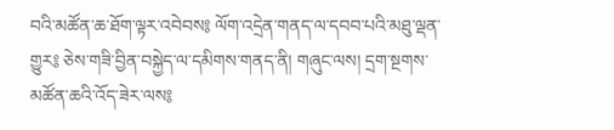བའི་མཚོན་ཆ་ཐོག་ལྟར་འབེབས༔ ལོག་འདྲེན་གནད་ལ་དབབ་པའི་མཐུ་ལྡན་གྱུར༔ ཅེས་གཟི་བྱིན་བསྐྱེད་ལ་དམིགས་གནད་ནི། གཞུང་ལས། དྲག་སྔགས་མཚོན་ཆའི་འོད་ཟེར་ལས༔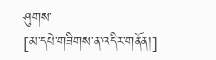ཤུགས་
[མ་དཔེ་གཟིགས་ན་འདིར་གནོན།]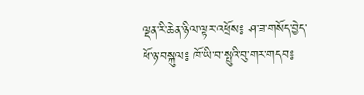ལྡན་རི་ཆེན་ཉིལ་ལྟར་འཕྲོས༔ ཤ་ཟ་གསོད་བྱེད་ཕོ་ཉ་བསྐུལ༔ ཁོ་ཡི་བ་སྤུའི་བུ་གར་གདབ༔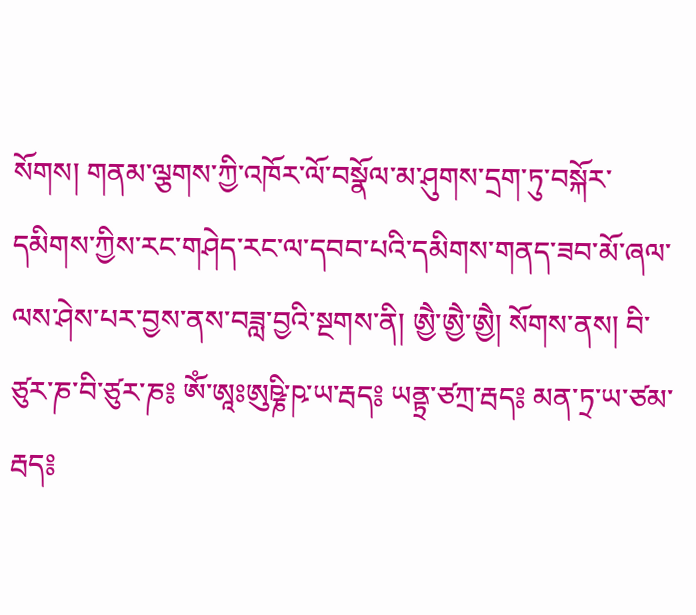སོགས། གནམ་ལྕགས་ཀྱི་འཁོར་ལོ་བསྣོལ་མ་ཤུགས་དྲག་ཏུ་བསྐོར་དམིགས་ཀྱིས་རང་གཤེད་རང་ལ་དབབ་པའི་དམིགས་གནད་ཟབ་མོ་ཞལ་ལས་ཤེས་པར་བྱས་ནས་བཟླ་བྱའི་སྔགས་ནི། ཨྱཻ་ཨྱཻ་ཨྱཻ། སོགས་ནས། བི་ཙུར་ཎ་བི་ཙུར་ཎ༔ ཨོཾ་ཨཱཿཨུཥྞི་ཥ་ཡ་རྦད༔ ཡནྟྲ་ཙཀྲ་རྦད༔ མན་ཏྲ་ཡ་ཙམ་རྦད༔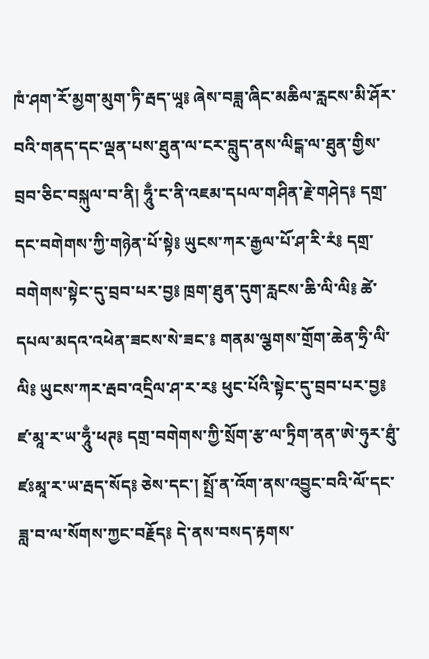ཁཾ་ཤག་རོ་མྱག་མུག་ཏི་རྦད་ཡཱ༔ ཞེས་བཟླ་ཞིང་མཆིལ་རླངས་མི་ཤོར་བའི་གནད་དང་ལྡན་པས་ཐུན་ལ་ངར་བླུད་ནས་ལིངྒ་ལ་ཐུན་གྱིས་བྲབ་ཅིང་བསྐུལ་བ་ནི། ཧཱུྃ་ང་ནི་འཇམ་དཔལ་གཤིན་རྗེ་གཤེད༔ དགྲ་དང་བགེགས་ཀྱི་གཉེན་པོ་སྟེ༔ ཡུངས་ཀར་རྒྱལ་པོ་ཤ་རི་རཾ༔ དགྲ་བགེགས་སྟེང་དུ་བྲབ་པར་བྱ༔ ཁྲག་ཐུན་དུག་རླངས་ཆི་ལི་ལི༔ ཚེ་དཔལ་མདའ་འཕེན་ཟངས་སེ་ཟང་༔ གནམ་ལྕགས་གྲོག་ཆེན་ཧྲི་ལི་ལི༔ ཡུངས་ཀར་རྦབ་འདྲིལ་ཤ་ར་ར༔ ཕུང་པོའི་སྟེང་དུ་བྲབ་པར་བྱ༔ ཛ་མཱ་ར་ཡ་ཧཱུྃ་ཕཊ༔ དགྲ་བགེགས་ཀྱི་སྲོག་རྩ་ལ་ཏྲིག་ནན་ཨེ་ཧུར་ཐུཾ་ཛཿམཱ་ར་ཡ་རྦད་སོད༔ ཅེས་དང་། སྤྲོ་ན་འོག་ནས་འབྱུང་བའི་ལོ་དང་ཟླ་བ་ལ་སོགས་ཀྱང་བརྗོད༔ དེ་ནས་བསད་རྟགས་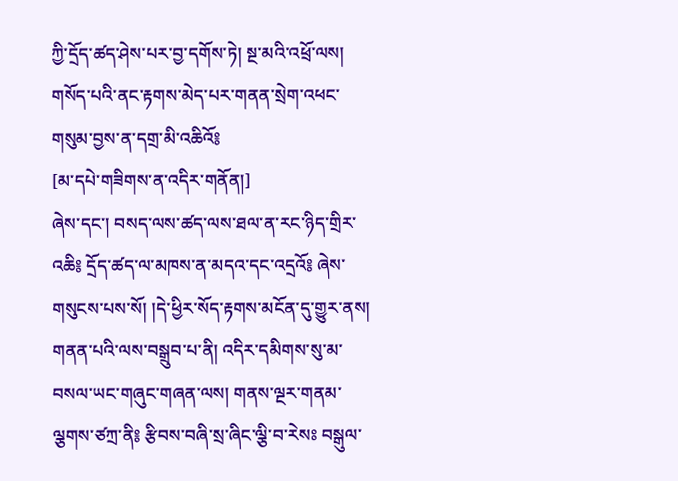ཀྱི་དྲོད་ཚད་ཤེས་པར་བྱ་དགོས་ཏེ། སྔ་མའི་འཕྲོ་ལས། གསོད་པའི་ནང་རྟགས་མེད་པར་གནན་སྲེག་འཕང་གསུམ་བྱས་ན་དགྲ་མི་འཆིའོ༔
[མ་དཔེ་གཟིགས་ན་འདིར་གནོན།]
ཞེས་དང་། བསད་ལས་ཚད་ལས་ཐལ་ན་རང་ཉིད་གྲིར་འཆི༔ དྲོད་ཚད་ལ་མཁས་ན་མདའ་དང་འདྲའོ༔ ཞེས་གསུངས་པས་སོ། །དེ་ཕྱིར་སོད་རྟགས་མངོན་དུ་གྱུར་ནས། གནན་པའི་ལས་བསྒྲུབ་པ་ནི། འདིར་དམིགས་སུ་མ་བསལ་ཡང་གཞུང་གཞན་ལས། གནས་ལྔར་གནམ་ལྕགས་ཙཀྲ་ནི༔ རྩིབས་བཞི་སྲ་ཞིང་ལྕི་བ་རེསཿ བསྒུལ་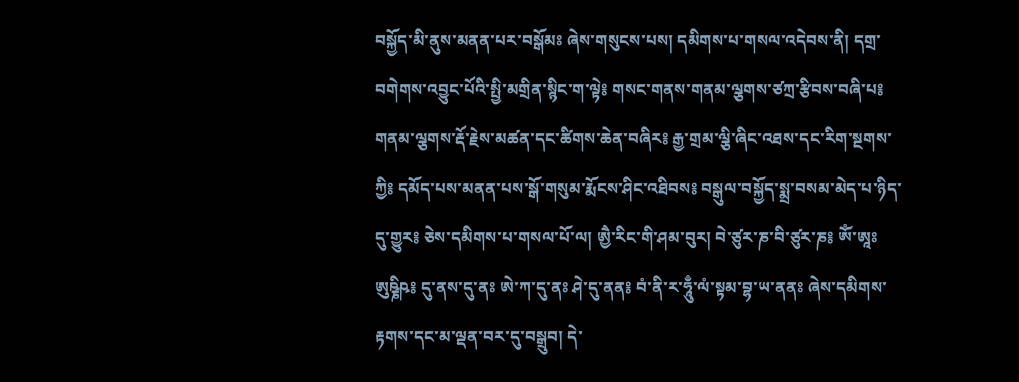བསྐྱོད་མི་ནུས་མནན་པར་བསྒོམཿ ཞེས་གསུངས་པས། དམིགས་པ་གསལ་འདེབས་ནི། དགྲ་བགེགས་འབྱུང་པོའི་སྤྱི་མགྲིན་སྙིང་ག་ལྟེ༔ གསང་གནས་གནམ་ལྕགས་ཙཀྲ་རྩིབས་བཞི་པ༔ གནམ་ལྕགས་རྡོ་རྗེས་མཚན་དང་ཚིགས་ཆེན་བཞིར༔ རྒྱ་གྲམ་ལྕི་ཞིང་འཐས་དང་རིག་སྔགས་ཀྱི༔ དམོད་པས་མནན་པས་སྒོ་གསུམ་རྨོངས་ཤིང་འཐིབས༔ བསྒུལ་བསྐྱོད་སྨྲ་བསམ་མེད་པ་ཉིད་དུ་གྱུར༔ ཅེས་དམིགས་པ་གསལ་པོ་ལ། ཨྱཻ་རིང་གི་ཤམ་བུར། བེ་ཙུར་ཎ་བི་ཙུར་ཎ༔ ཨོཾ་ཨཱཿཨུཥྞིཥ༔ དུ་ནས་དུ་ནཿ ཨེ་ཀ་དུ་ནཿ ཤེ་དུ་ནན༔ བཾ་ནི་ར་ཧཱུྃ་ལཾ་སྟམ་བྷ་ཡ་ནནཿ ཞེས་དམིགས་རྟགས་དང་མ་ལྡན་བར་དུ་བསྒྲུབ། དེ་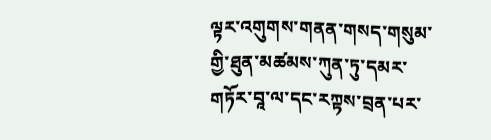ལྟར་འགུགས་གནན་གསད་གསུམ་གྱི་ཐུན་མཚམས་ཀུན་ཏུ་དམར་གཏོར་བཱ་ལ་དང་རཀྟས་བྲན་པར་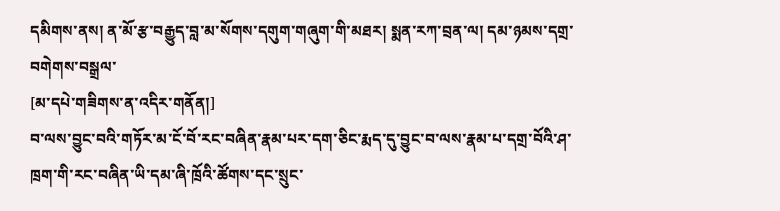དམིགས་ནས། ན་མོ་རྩ་བརྒྱུད་བླ་མ་སོགས་དགུག་གཞུག་གི་མཐར། སྨན་རཀ་བྲན་ལ། དམ་ཉམས་དགྲ་བགེགས་བསྒྲལ་
[མ་དཔེ་གཟིགས་ན་འདིར་གནོན།]
བ་ལས་བྱུང་བའི་གཏོར་མ་ངོ་བོ་རང་བཞིན་རྣམ་པར་དག་ཅིང་རྨད་དུ་བྱུང་བ་ལས་རྣམ་པ་དགྲ་བོའི་ཤ་ཁྲག་གི་རང་བཞིན་ཡི་དམ་ཞི་ཁྲོའི་ཚོགས་དང་སྲུང་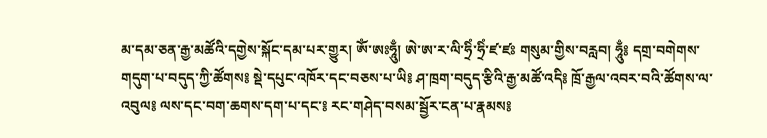མ་དམ་ཅན་རྒྱ་མཚོའི་དགྱེས་སྐོང་དམ་པར་གྱུར། ཨོཾ་ཨཿཧཱུྃ། ཨེ་ཨ་ར་ལི་ཧྲིཾ་ཧྲིཾ་ཛ་ཛཿ གསུམ་གྱིས་བརླབ། ཧཱུྃ༔ དགྲ་བགེགས་གདུག་པ་བདུད་ཀྱི་ཚོགས༔ སྡེ་དཔུང་འཁོར་དང་བཅས་པ་ཡི༔ ཤ་ཁྲག་བདུད་རྩིའི་རྒྱ་མཚོ་འདི༔ ཁྲོ་རྒྱལ་འབར་བའི་ཚོགས་ལ་འབུལ༔ ལས་དང་བག་ཆགས་དག་པ་དང་༔ རང་གཤེད་བསམ་སྦྱོར་ངན་པ་རྣམས༔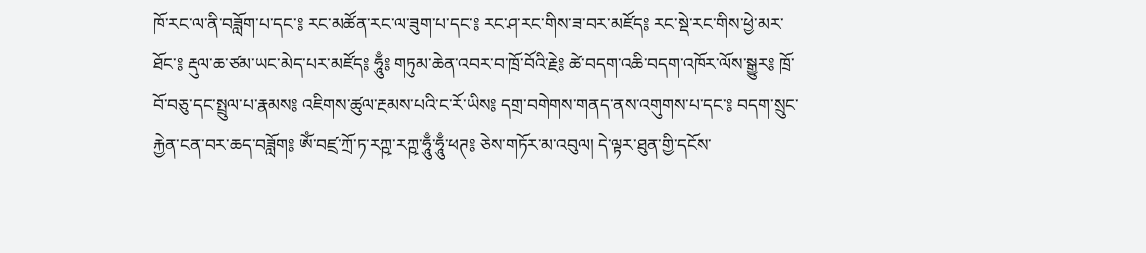ཁོ་རང་ལ་ནི་བཟློག་པ་དང་༔ རང་མཚོན་རང་ལ་ཟུག་པ་དང་༔ རང་ཤ་རང་གིས་ཟ་བར་མཛོད༔ རང་སྡེ་རང་གིས་ཕྱེ་མར་ཐོང་༔ རྡུལ་ཆ་ཙམ་ཡང་མེད་པར་མཛོད༔ ཧཱུྃ༔ གཏུམ་ཆེན་འབར་བ་ཁྲོ་བོའི་རྗེ༔ ཚེ་བདག་འཆི་བདག་འཁོར་ལོས་སྒྱུར༔ ཁྲོ་བོ་བཅུ་དང་སྤྲུལ་པ་རྣམས༔ འཇིགས་ཚུལ་རྔམས་པའི་ང་རོ་ཡིས༔ དགྲ་བགེགས་གནད་ནས་འགུགས་པ་དང་༔ བདག་སྲུང་རྐྱེན་ངན་བར་ཆད་བཟློག༔ ཨོཾ་བཛྲ་ཀྲོ་ཏ་རཀྵ་རཀྵ་ཧཱུྃ་ཧཱུྃ་ཕཊ༔ ཅེས་གཏོར་མ་འབུལ། དེ་ལྟར་ཐུན་གྱི་དངོས་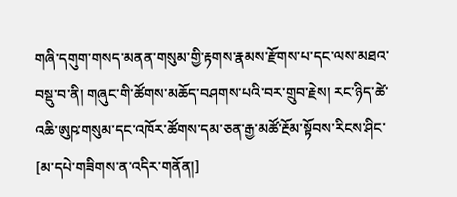གཞི་དགུག་གསད་མནན་གསུམ་གྱི་རྟགས་རྣམས་རྫོགས་པ་དང་ལས་མཐའ་བསྡུ་བ་ནི། གཞུང་གི་ཚོགས་མཆོད་བཤགས་པའི་བར་གྲུབ་རྗེས། རང་ཉིད་ཚེ་འཆི་ཨུཥ་གསུམ་དང་འཁོར་ཚོགས་དམ་ཅན་རྒྱ་མཚོ་རྔོམ་སྟོབས་རིངས་ཤིང་
[མ་དཔེ་གཟིགས་ན་འདིར་གནོན།]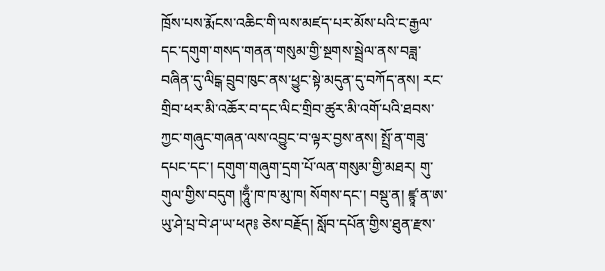ཁྲོས་པས་རྨོངས་འཆིང་གི་ལས་མཛད་པར་མོས་པའི་ང་རྒྱལ་དང་དགུག་གསད་གནན་གསུམ་གྱི་སྔགས་སྦྲེལ་ནས་བཟླ་བཞིན་དུ་ལིངྒ་བྲུབ་ཁུང་ནས་ཕྱུང་སྟེ་མདུན་དུ་བཀོད་ནས། རང་གྲིབ་ཕར་མི་འཆོར་བ་དང་ལིང་གྲིབ་ཚུར་མི་འགོ་པའི་ཐབས་ཀྱང་གཞུང་གཞན་ལས་འབྱུང་བ་ལྟར་བྱས་ནས། སྤྲོ་ན་གཟུ་དཔང་དང་། དགུག་གཞུག་དྲག་པོ་ལན་གསུམ་གྱི་མཐར། གུ་གུལ་གྱིས་བདུག །ཧཱུྃ་ཁ་ཁ་མུ་ཁ། སོགས་དང་། བསྡུ་ན། ཛྙཱ་ན་ཨ་ཡུ་ཤེ་པྲ་བེ་ཤ་ཡ་ཕཊ༔ ཅེས་བརྗོད། སློབ་དཔོན་གྱིས་ཐུན་རྫས་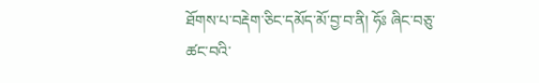ཐོགས་པ་བརྡེག་ཅིང་དམོད་མོ་བྱ་བ་ནི། ཧོཿ ཞིང་བཅུ་ཚང་བའི་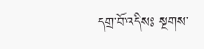དགྲ་བོ་འདིསཿ སྔགས་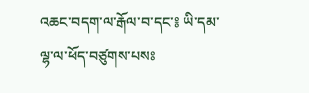འཆང་བདག་ལ་རྒོལ་བ་དང་༔ ཡི་དམ་ལྷ་ལ་ཕོད་བཙུགས་པསཿ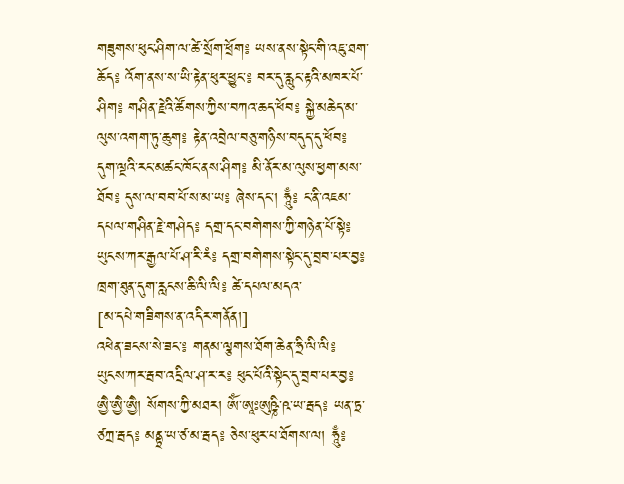གཟུགས་ཕུང་ཤིག་ལ་ཚེ་སྲོག་ཕྲོག༔ ཡས་ནས་སྟེང་གི་འཇུ་ཐག་ཆོད༔ འོག་ནས་ས་ཡི་རྟེན་ཕུར་ཕྱུང་༔ བར་དུ་རླུང་རྟའི་མཁར་པོ་ཤིག༔ གཤིན་རྗེའི་ཚོགས་ཀྱིས་བཀའ་ཆད་ཕོབ༔ སྐྱེ་མཆེད་མ་ལུས་འགག་ཏུ་ཆུག༔ རྟེན་འབྲེལ་བཅུ་གཉིས་བདུད་དུ་ཕོབ༔ དུག་ལྔའི་རང་མཚང་ཁོང་ནས་ཤིག༔ མི་ནོར་མ་ལུས་ཕྱག་མས་ཐོབ༔ དུས་ལ་བབ་པོ་ས་མ་ཡ༔ ཞེས་དང་། ཧཱུྃ༔ ང་ནི་འཇམ་དཔལ་གཤིན་རྗེ་གཤེད༔ དགྲ་དང་བགེགས་ཀྱི་གཉེན་པོ་སྟེ༔ ཡུངས་ཀར་རྒྱལ་པོ་ཤ་རི་རཾ༔ དགྲ་བགེགས་སྟེང་དུ་བྲབ་པར་བྱ༔ ཁྲག་ཐུན་དུག་རླངས་ཆི་ལི་ལི༔ ཚེ་དཔལ་མདའ་
[མ་དཔེ་གཟིགས་ན་འདིར་གནོན།]
འཕེན་ཟངས་སེ་ཟང་༔ གནམ་ལྕགས་ཐོག་ཆེན་ཧྲི་ལི་ལི༔ ཡུངས་ཀར་རྦབ་འདྲིལ་ཤ་ར་ར༔ ཕུང་པོའི་སྟེང་དུ་བྲབ་པར་བྱ༔ ཨྱཻ་ཨྱཻ་ཨྱཻ། སོགས་ཀྱི་མཐར། ཨོཾ་ཨཱཿཨུཥྞི་ཥ་ཡ་རྦད༔ ཡན་ཏྲ་ཙཀྲ་རྦད༔ མནྟྲ་ཡ་ཙ་མ་རྦད༔ ཅེས་ཕུར་པ་ཐོགས་ལ། ཧཱུྃ༔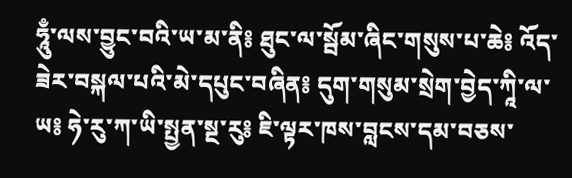ཧཱུྃ་ལས་བྱུང་བའི་ཡ་མ་ནི༔ ཐུང་ལ་སྦོམ་ཞིང་གསུས་པ་ཆེ༔ འོད་ཟེར་བསྐལ་པའི་མེ་དཔུང་བཞིན༔ དུག་གསུམ་སྲེག་བྱེད་ཀཱི་ལ་ཡ༔ ཧེ་རུ་ཀ་ཡི་སྤྱན་སྔ་རུ༔ ཇི་ལྟར་ཁས་བླངས་དམ་བཅས་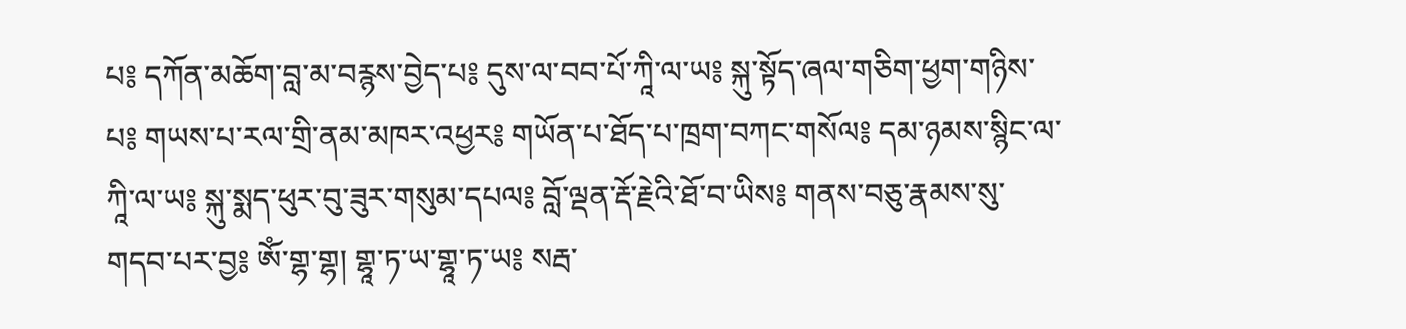པ༔ དཀོན་མཆོག་བླ་མ་བརྙས་བྱེད་པ༔ དུས་ལ་བབ་པོ་ཀཱི་ལ་ཡ༔ སྐུ་སྟོད་ཞལ་གཅིག་ཕྱག་གཉིས་པ༔ གཡས་པ་རལ་གྲི་ནམ་མཁར་འཕྱར༔ གཡོན་པ་ཐོད་པ་ཁྲག་བཀང་གསོལ༔ དམ་ཉམས་སྙིང་ལ་ཀཱི་ལ་ཡ༔ སྐུ་སྨད་ཕུར་བུ་ཟུར་གསུམ་དཔལ༔ བློ་ལྡན་རྡོ་རྗེའི་ཐོ་བ་ཡིས༔ གནས་བཅུ་རྣམས་སུ་གདབ་པར་བྱ༔ ཨོཾ་གྷ་གྷ། གྷཱ་ཏ་ཡ་གྷཱ་ཏ་ཡ༔ སརྦ་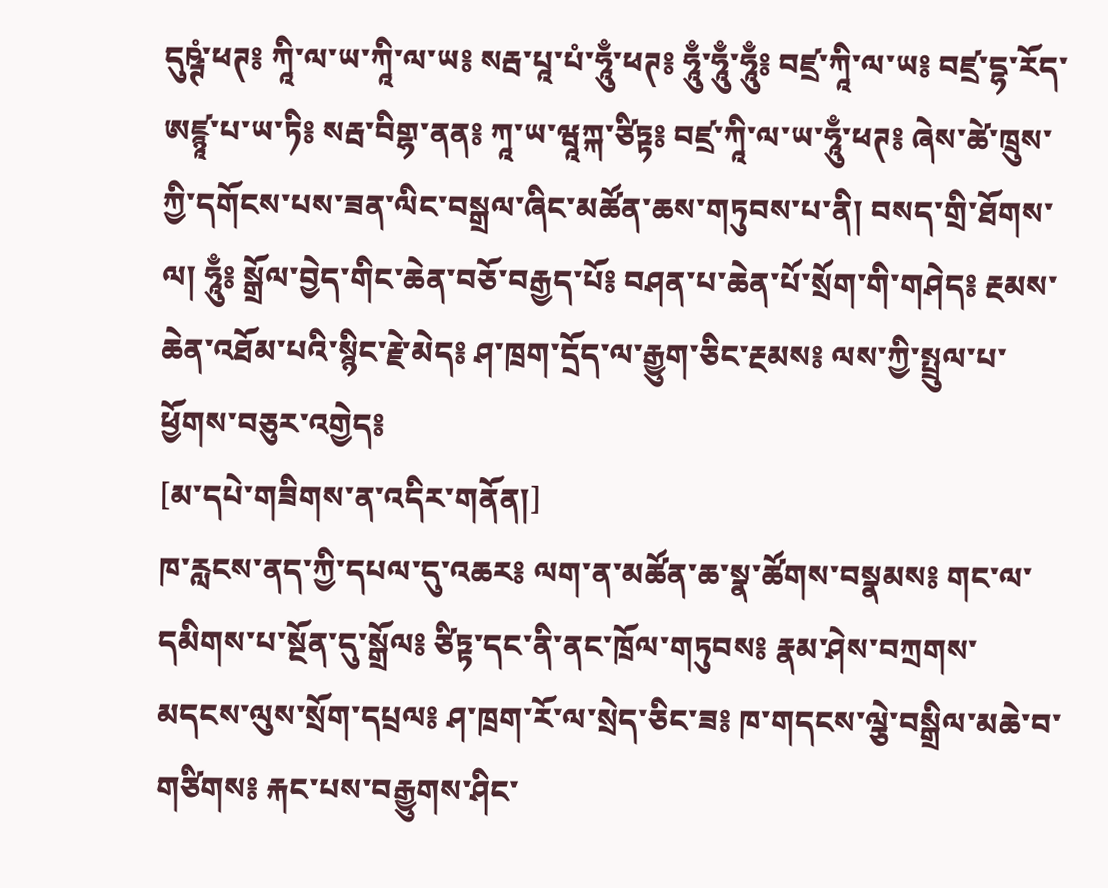དུཥྚཾ་ཕཊ༔ ཀཱི་ལ་ཡ་ཀཱི་ལ་ཡ༔ སརྦ་པཱ་པཾ་ཧཱུྃ་ཕཊ༔ ཧཱུྃ་ཧཱུྃ་ཧཱུྃ༔ བཛྲ་ཀཱི་ལ་ཡ༔ བཛྲ་དྷ་རོད་ཨཛྙཱ་པ་ཡ་ཏི༔ སརྦ་བིགྷ་ནན༔ ཀཱ་ཡ་ཝཱཀྐ་ཙིཏྟ༔ བཛྲ་ཀཱི་ལ་ཡ་ཧཱུྃ་ཕཊ༔ ཞེས་ཚེ་ཁྲུས་ཀྱི་དགོངས་པས་ཟན་ལིང་བསྒྲལ་ཞིང་མཚོན་ཆས་གཏུབས་པ་ནི། བསད་གྲི་ཐོགས་ལ། ཧཱུྃ༔ སྒྲོལ་བྱེད་གིང་ཆེན་བཅོ་བརྒྱད་པོ༔ བཤན་པ་ཆེན་པོ་སྲོག་གི་གཤེད༔ རྔམས་ཆེན་འཐོམ་པའི་སྙིང་རྗེ་མེད༔ ཤ་ཁྲག་དྲོད་ལ་རྒྱུག་ཅིང་རྔམས༔ ལས་ཀྱི་སྤྲུལ་པ་ཕྱོགས་བཅུར་འགྱེད༔
[མ་དཔེ་གཟིགས་ན་འདིར་གནོན།]
ཁ་རླངས་ནད་ཀྱི་དཔལ་དུ་འཆར༔ ལག་ན་མཚོན་ཆ་སྣ་ཚོགས་བསྣམས༔ གང་ལ་དམིགས་པ་སྔོན་དུ་སྒྲོལ༔ ཙིཏྟ་དང་ནི་ནང་ཁྲོལ་གཏུབས༔ རྣམ་ཤེས་བཀྲགས་མདངས་ལུས་སྲོག་དཔྲལ༔ ཤ་ཁྲག་རོ་ལ་སྲེད་ཅིང་ཟ༔ ཁ་གདངས་ལྕེ་བསྒྲིལ་མཆེ་བ་གཙིགས༔ རྐང་པས་བརྒྱུགས་ཤིང་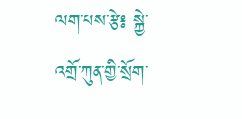ལག་པས་རྩེ༔ སྐྱེ་འགྲོ་ཀུན་གྱི་སྲོག་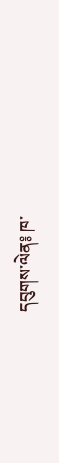དབུགས་ལེན༔ ཁ་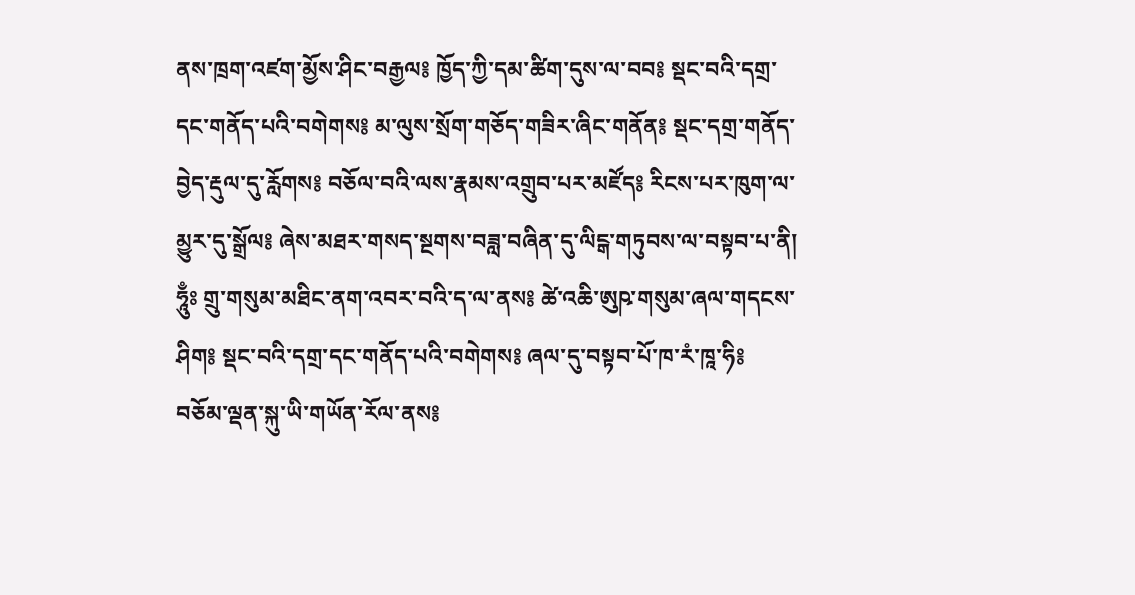ནས་ཁྲག་འཛག་མྱོས་ཤིང་བརྒྱལ༔ ཁྱོད་ཀྱི་དམ་ཚིག་དུས་ལ་བབ༔ སྡང་བའི་དགྲ་དང་གནོད་པའི་བགེགས༔ མ་ལུས་སྲོག་གཅོད་གཟིར་ཞིང་གནོན༔ སྡང་དགྲ་གནོད་བྱེད་རྡུལ་དུ་རློགས༔ བཅོལ་བའི་ལས་རྣམས་འགྲུབ་པར་མཛོད༔ རིངས་པར་ཁུག་ལ་མྱུར་དུ་སྒྲོལ༔ ཞེས་མཐར་གསད་སྔགས་བཟླ་བཞིན་དུ་ལིངྒ་གཏུབས་ལ་བསྟབ་པ་ནི། ཧཱུྃཿ གྲུ་གསུམ་མཐིང་ནག་འབར་བའི་ད་ལ་ནས༔ ཚེ་འཆི་ཨུཥ་གསུམ་ཞལ་གདངས་ཤིག༔ སྡང་བའི་དགྲ་དང་གནོད་པའི་བགེགས༔ ཞལ་དུ་བསྟབ་པོ་ཁ་རཾ་ཁཱ་ཧི༔ བཅོམ་ལྡན་སྐུ་ཡི་གཡོན་རོལ་ནས༔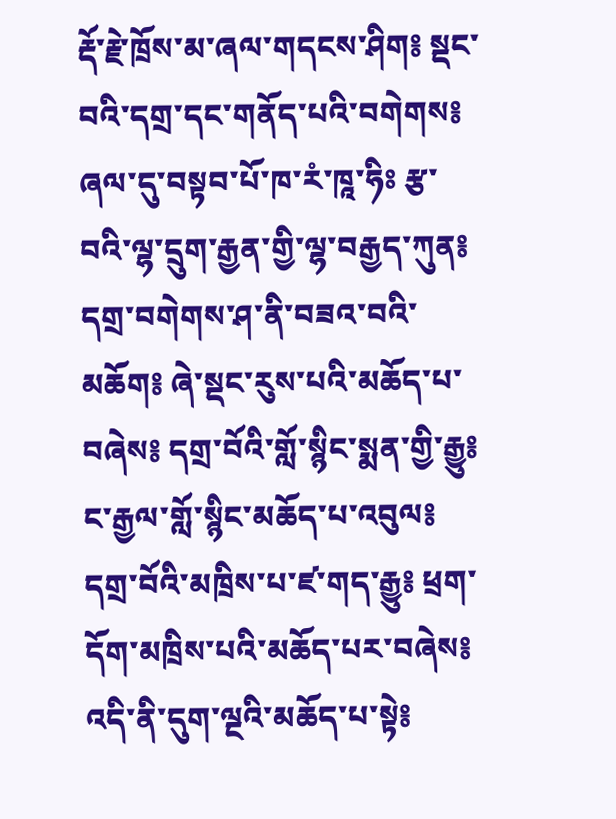རྡོ་རྗེ་ཁྲོས་མ་ཞལ་གདངས་ཤིག༔ སྡང་བའི་དགྲ་དང་གནོད་པའི་བགེགས༔ ཞལ་དུ་བསྟབ་པོ་ཁ་རཾ་ཁཱ་ཧིཿ རྩ་བའི་ལྷ་དྲུག་རྒྱན་གྱི་ལྷ་བརྒྱད་ཀུན༔ དགྲ་བགེགས་ཤ་ནི་བཟའ་བའི་མཆོག༔ ཞེ་སྡང་རུས་པའི་མཆོད་པ་བཞེས༔ དགྲ་བོའི་གློ་སྙིང་སྨན་གྱི་རྒྱུ༔ ང་རྒྱལ་གློ་སྙིང་མཆོད་པ་འབུལ༔ དགྲ་བོའི་མཁྲིས་པ་ཛ་གད་རྒྱུ༔ ཕྲག་དོག་མཁྲིས་པའི་མཆོད་པར་བཞེས༔ འདི་ནི་དུག་ལྔའི་མཆོད་པ་སྟེ༔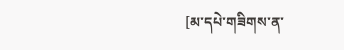[མ་དཔེ་གཟིགས་ན་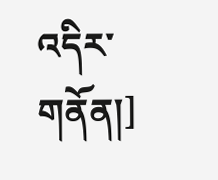འདིར་གནོན།]